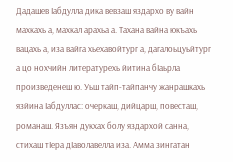Дадашев Iабдулла дика вевзаш яздархо ву вайн махкахь а, махкал арахьа а. Тахана вайна юкъахь вацахь а, иза вайга хьехавойтург а, дагалоьцуьйтург а цо нохчийн литературехь йитина бIаьрла произведенеш ю. Уьш тайп-тайпанчу жанрашкахь язйина Iабдуллас: очеркаш, дийцарш, повесташ, романаш. Язъян дукхах болу яздархой санна, стихаш тIера дIаволавелла иза. Амма зингатан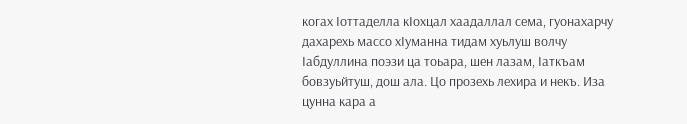когах Iоттаделла кIохцал хаадаллал сема, гуонахарчу дахарехь массо хIуманна тидам хуьлуш волчу Iабдуллина поэзи ца тоьара, шен лазам, Iаткъам бовзуьйтуш, дош ала. Цо прозехь лехира и некъ. Иза цунна кара а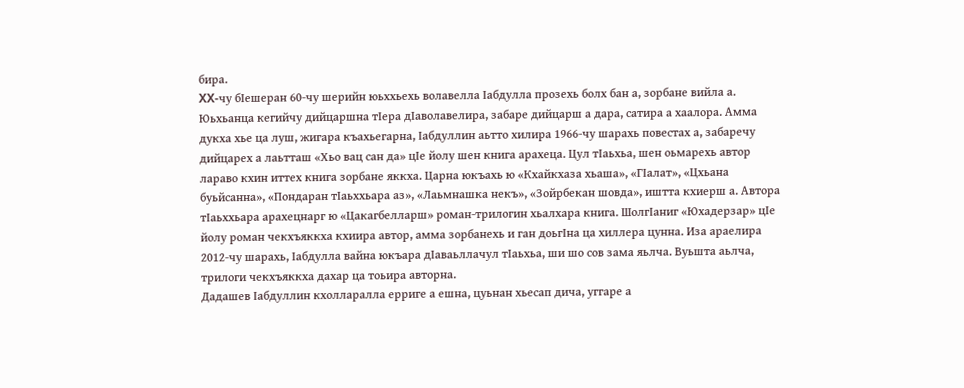бира.
XX-чу бIешеран 60-чу шерийн юьххьехь волавелла Iабдулла прозехь болх бан а, зорбане вийла а. Юьхьанца кегийчу дийцаршна тIера дIаволавелира, забаре дийцарш а дара, сатира а хаалора. Амма дукха хье ца луш, жигара къахьегарна, Iабдуллин аьтто хилира 1966-чу шарахь повестах а, забаречу дийцарех а лаьтташ «Хьо вац сан да» цIе йолу шен книга арахеца. Цул тIаьхьа, шен оьмарехь автор лараво кхин иттех книга зорбане яккха. Царна юкъахь ю «Кхайкхаза хьаша», «ГIалат», «Цхьана буьйсанна», «Пондаран тIаьххьара аз», «Лаьмнашка некъ», «Зойрбекан шовда», иштта кхиерш а. Автора тIаьххьара арахецнарг ю «Цакагбелларш» роман-трилогин хьалхара книга. ШолгIаниг «Юхадерзар» цIе йолу роман чекхъяккха кхиира автор, амма зорбанехь и ган доьгIна ца хиллера цунна. Иза араелира 2012-чу шарахь, Iабдулла вайна юкъара дIаваьллачул тIаьхьа, ши шо сов зама яьлча. Вуьшта аьлча, трилоги чекхъяккха дахар ца тоьира авторна.
Дадашев Iабдуллин кхолларалла ерриге а ешна, цуьнан хьесап дича, уггаре а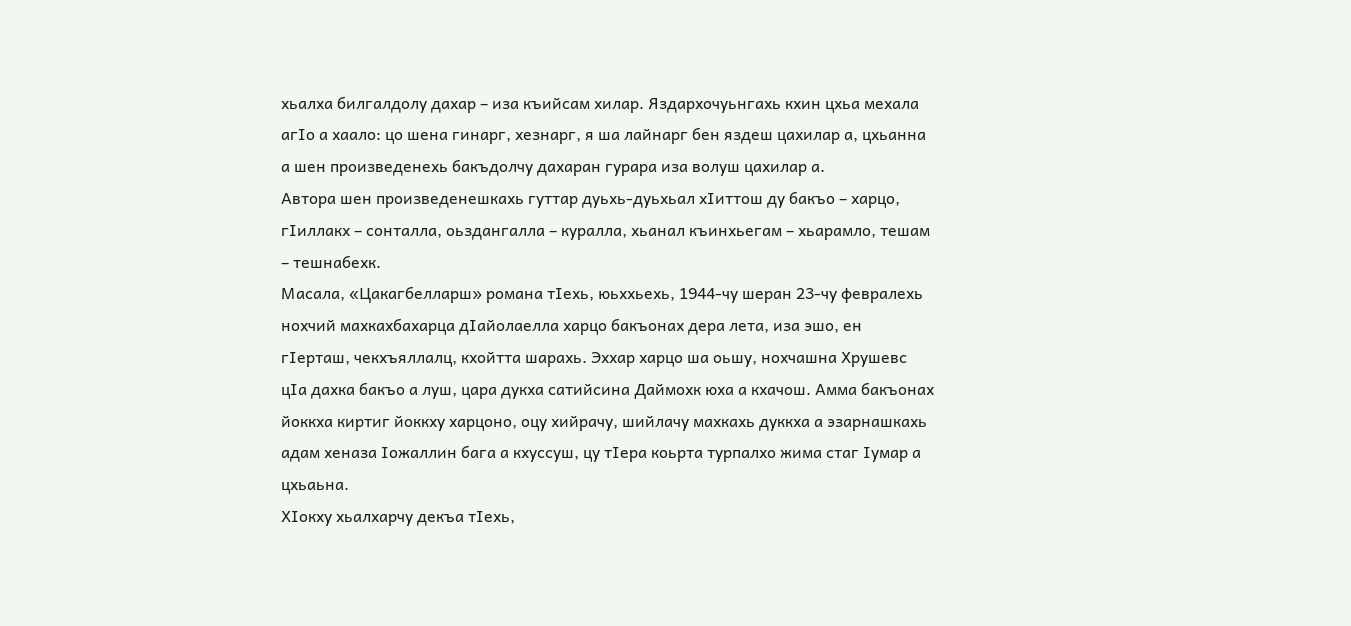хьалха билгалдолу дахар – иза къийсам хилар. Яздархочуьнгахь кхин цхьа мехала агIо а хаало: цо шена гинарг, хезнарг, я ша лайнарг бен яздеш цахилар а, цхьанна а шен произведенехь бакъдолчу дахаран гурара иза волуш цахилар а.
Автора шен произведенешкахь гуттар дуьхь-дуьхьал хIиттош ду бакъо – харцо, гIиллакх – сонталла, оьздангалла – куралла, хьанал къинхьегам – хьарамло, тешам – тешнабехк.
Масала, «Цакагбелларш» романа тIехь, юьххьехь, 1944-чу шеран 23-чу февралехь нохчий махкахбахарца дIайолаелла харцо бакъонах дера лета, иза эшо, ен гIерташ, чекхъяллалц, кхойтта шарахь. Эххар харцо ша оьшу, нохчашна Хрушевс цIа дахка бакъо а луш, цара дукха сатийсина Даймохк юха а кхачош. Амма бакъонах йоккха киртиг йоккху харцоно, оцу хийрачу, шийлачу махкахь дуккха а эзарнашкахь адам хеназа Iожаллин бага а кхуссуш, цу тIера коьрта турпалхо жима стаг Iумар а цхьаьна.
ХIокху хьалхарчу декъа тIехь,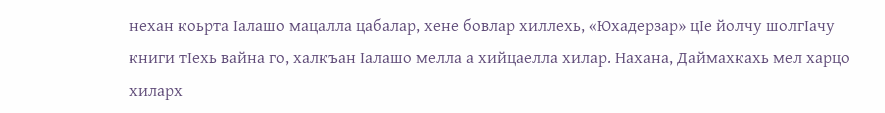нехан коьрта Iалашо мацалла цабалар, хене бовлар хиллехь, «Юхадерзар» цIе йолчу шолгIачу книги тIехь вайна го, халкъан Iалашо мелла а хийцаелла хилар. Нахана, Даймахкахь мел харцо хиларх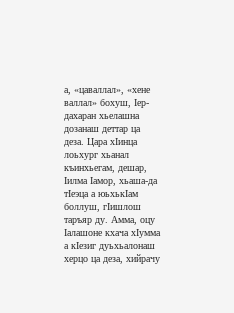а, «цаваллал», «хене валлал» бохуш, Iер-дахаран хьелашна дозанаш деттар ца деза. Цара хIинца лоьхург хьанал къинхьегам, дешар, Iилма Iамор, хьаша-да тIеэца а юьхькIам боллуш, гIишлош таръяр ду. Амма, оцу Iалашоне кхача хIумма а кIезиг дуьхьалонаш херцо ца деза, хийрачу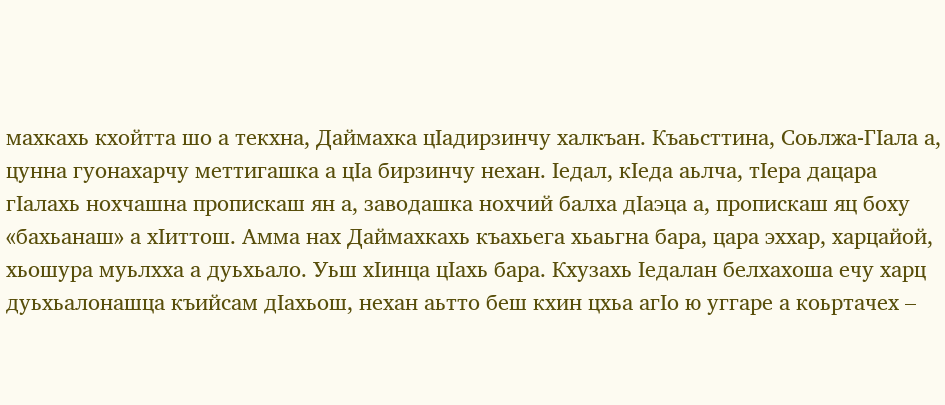махкахь кхойтта шо а текхна, Даймахка цIадирзинчу халкъан. Къаьсттина, Соьлжа-ГIала а, цунна гуонахарчу меттигашка а цIа бирзинчу нехан. Iедал, кIеда аьлча, тIера дацара гIалахь нохчашна пропискаш ян а, заводашка нохчий балха дIаэца а, пропискаш яц боху «бахьанаш» а хIиттош. Амма нах Даймахкахь къахьега хьаьгна бара, цара эххар, харцайой, хьошура муьлхха а дуьхьало. Уьш хIинца цIахь бара. Кхузахь Iедалан белхахоша ечу харц дуьхьалонашца къийсам дIахьош, нехан аьтто беш кхин цхьа агIо ю уггаре а коьртачех –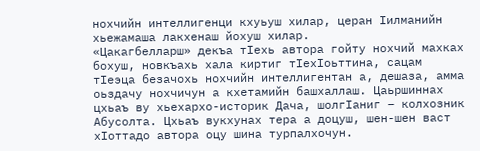нохчийн интеллигенци кхуьуш хилар, церан Iилманийн хьежамаша лакхенаш йохуш хилар.
«Цакагбелларш» декъа тIехь автора гойту нохчий махках бохуш, новкъахь хала киртиг тIехIоьттина, сацам тIеэца безачохь нохчийн интеллигентан а, дешаза, амма оьздачу нохчичун а кхетамийн башхаллаш. Цаьршиннах цхьаъ ву хьехархо-историк Дача, шолгIаниг – колхозник Абусолта. Цхьаъ вукхунах тера а доцуш, шен-шен васт хIоттадо автора оцу шина турпалхочун.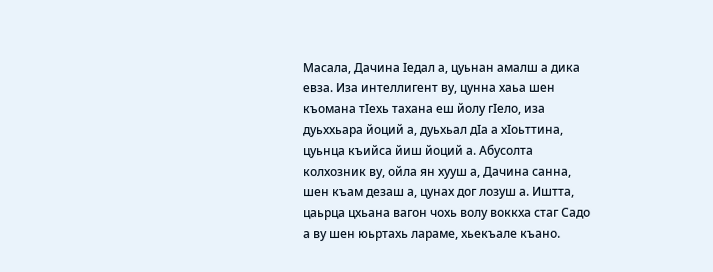Масала, Дачина Iедал а, цуьнан амалш а дика евза. Иза интеллигент ву, цунна хаьа шен къомана тIехь тахана еш йолу гIело, иза дуьххьара йоций а, дуьхьал дIа а хIоьттина, цуьнца къийса йиш йоций а. Абусолта колхозник ву, ойла ян хууш а, Дачина санна, шен къам дезаш а, цунах дог лозуш а. Иштта, цаьрца цхьана вагон чохь волу воккха стаг Садо а ву шен юьртахь лараме, хьекъале къано.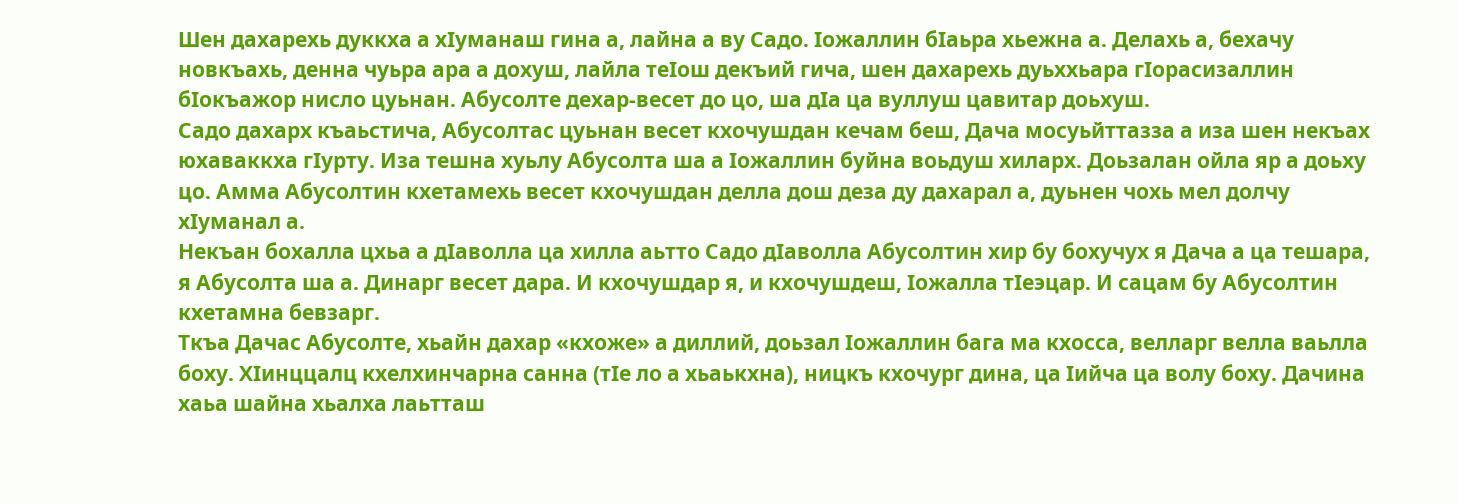Шен дахарехь дуккха а хIуманаш гина а, лайна а ву Садо. Iожаллин бIаьра хьежна а. Делахь а, бехачу новкъахь, денна чуьра ара а дохуш, лайла теIош декъий гича, шен дахарехь дуьххьара гIорасизаллин бIокъажор нисло цуьнан. Абусолте дехар-весет до цо, ша дIа ца вуллуш цавитар доьхуш.
Садо дахарх къаьстича, Абусолтас цуьнан весет кхочушдан кечам беш, Дача мосуьйттазза а иза шен некъах юхаваккха гIурту. Иза тешна хуьлу Абусолта ша а Iожаллин буйна воьдуш хиларх. Доьзалан ойла яр а доьху цо. Амма Абусолтин кхетамехь весет кхочушдан делла дош деза ду дахарал а, дуьнен чохь мел долчу хIуманал а.
Некъан бохалла цхьа а дIаволла ца хилла аьтто Садо дIаволла Абусолтин хир бу бохучух я Дача а ца тешара, я Абусолта ша а. Динарг весет дара. И кхочушдар я, и кхочушдеш, Iожалла тIеэцар. И сацам бу Абусолтин кхетамна бевзарг.
Ткъа Дачас Абусолте, хьайн дахар «кхоже» а диллий, доьзал Iожаллин бага ма кхосса, велларг велла ваьлла боху. ХIинццалц кхелхинчарна санна (тIе ло а хьаькхна), ницкъ кхочург дина, ца Iийча ца волу боху. Дачина хаьа шайна хьалха лаьтташ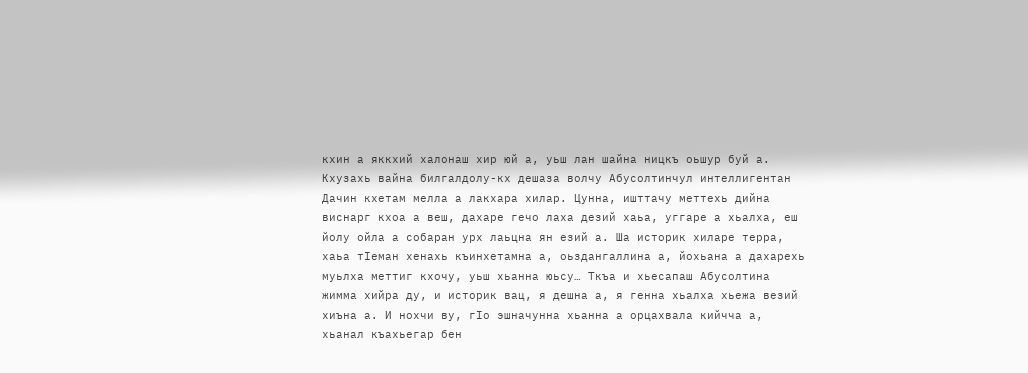кхин а яккхий халонаш хир юй а, уьш лан шайна ницкъ оьшур буй а.
Кхузахь вайна билгалдолу-кх дешаза волчу Абусолтинчул интеллигентан Дачин кхетам мелла а лакхара хилар. Цунна, ишттачу меттехь дийна виснарг кхоа а веш, дахаре гечо лаха дезий хаьа, уггаре а хьалха, еш йолу ойла а собаран урх лаьцна ян езий а. Ша историк хиларе терра, хаьа тIеман хенахь къинхетамна а, оьздангаллина а, йохьана а дахарехь муьлха меттиг кхочу, уьш хьанна юьсу… Ткъа и хьесапаш Абусолтина жимма хийра ду, и историк вац, я дешна а, я генна хьалха хьежа везий хиъна а. И нохчи ву, гIо эшначунна хьанна а орцахвала кийчча а, хьанал къахьегар бен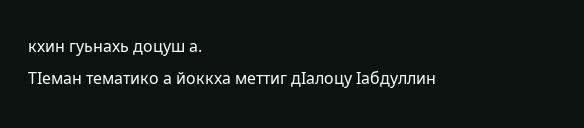кхин гуьнахь доцуш а.
ТIеман тематико а йоккха меттиг дIалоцу Iабдуллин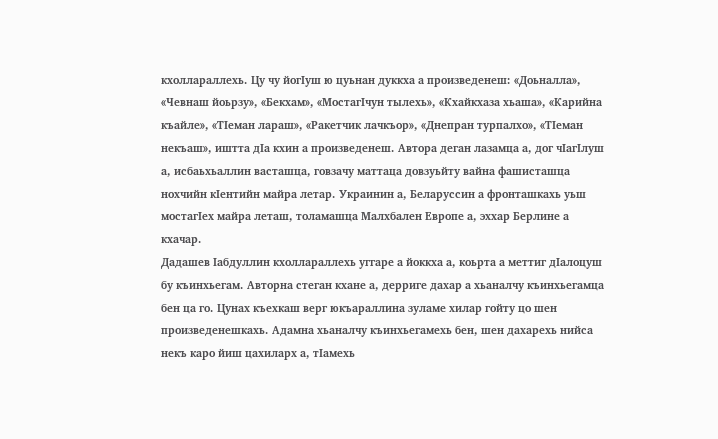кхоллараллехь. Цу чу йогIуш ю цуьнан дуккха а произведенеш: «Доьналла», «Чевнаш йоьрзу», «Бекхам», «МостагIчун тылехь», «Кхайкхаза хьаша», «Карийна къайле», «ТIеман лараш», «Ракетчик лачкъор», «Днепран турпалхо», «ТIеман некъаш», иштта дIа кхин а произведенеш. Автора деган лазамца а, дог чIагIлуш а, исбаьхьаллин васташца, говзачу маттаца довзуьйту вайна фашисташца нохчийн кIентийн майра летар. Украинин а, Беларуссин а фронташкахь уьш мостагIех майра леташ, толамашца Малхбален Европе а, эххар Берлине а кхачар.
Дадашев Iабдуллин кхоллараллехь уггаре а йоккха а, коьрта а меттиг дIалоцуш бу къинхьегам. Авторна стеган кхане а, дерриге дахар а хьаналчу къинхьегамца бен ца го. Цунах къехкаш верг юкъараллина зуламе хилар гойту цо шен произведенешкахь. Адамна хьаналчу къинхьегамехь бен, шен дахарехь нийса некъ каро йиш цахиларх а, тIамехь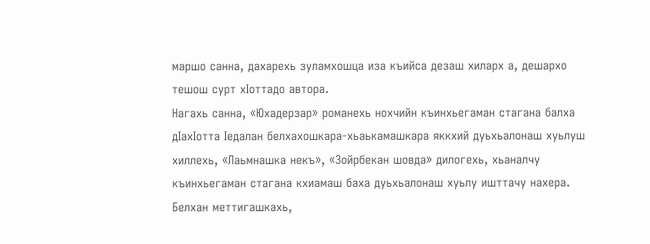маршо санна, дахарехь зуламхошца иза къийса дезаш хиларх а, дешархо тешош сурт хIоттадо автора.
Нагахь санна, «Юхадерзар» романехь нохчийн къинхьегаман стагана балха дIахIотта Iедалан белхахошкара-хьаькамашкара яккхий дуьхьалонаш хуьлуш хиллехь, «Лаьмнашка некъ», «Зойрбекан шовда» дилогехь, хьаналчу къинхьегаман стагана кхиамаш баха дуьхьалонаш хуьлу ишттачу нахера. Белхан меттигашкахь,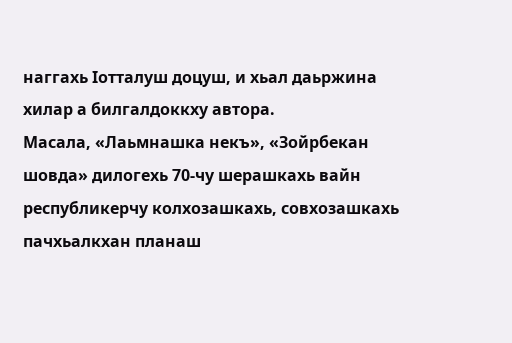наггахь Iотталуш доцуш, и хьал даьржина хилар а билгалдоккху автора.
Масала, «Лаьмнашка некъ», «Зойрбекан шовда» дилогехь 70-чу шерашкахь вайн республикерчу колхозашкахь, совхозашкахь пачхьалкхан планаш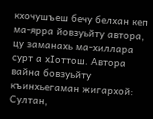кхочушъеш бечу белхан кеп ма-ярра йовзуьйту автора, цу заманахь ма-хиллара сурт а хIоттош. Автора вайна бовзуьйту къинхьегаман жигархой: Султан,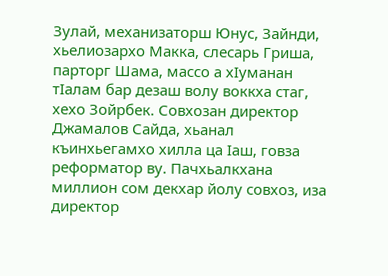Зулай, механизаторш Юнус, Зайнди, хьелиозархо Макка, слесарь Гриша, парторг Шама, массо а хIуманан тIалам бар дезаш волу воккха стаг, хехо Зойрбек. Совхозан директор Джамалов Сайда, хьанал къинхьегамхо хилла ца Iаш, говза реформатор ву. Пачхьалкхана миллион сом декхар йолу совхоз, иза директор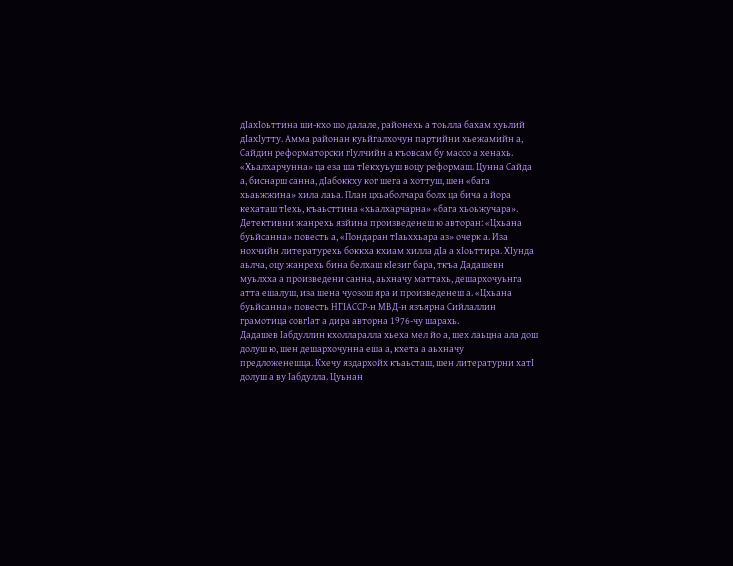дIахIоьттина ши-кхо шо далале, районехь а тоьлла бахам хуьлий дIахIутту. Амма районан куьйгалхочун партийни хьежамийн а, Сайдин реформаторски гIулчийн а къовсам бу массо а хенахь. «Хьалхарчунна» ца еза ша тIекхуьуш воцу реформаш. Цунна Сайда а, биснарш санна, дIабоккху ког шега а хоттуш, шен «бага хьаьжжина» хила лаьа. План цхьаболчара болх ца бича а йора кехаташ тIехь, къаьсттина «хьалхарчарна» «бага хьоьжучара».
Детективни жанрехь язйина произведенеш ю авторан: «Цхьана буьйсанна» повесть а, «Пондаран тIаьххьара аз» очерк а. Иза нохчийн литературехь боккха кхиам хилла дIа а хIоьттира. ХIунда аьлча, оцу жанрехь бина белхаш кIезиг бара, ткъа Дадашевн муьлхха а произведени санна, аьхначу маттахь, дешархочуьнга атта ешалуш, иза шена чуозош яра и произведенеш а. «Цхьана буьйсанна» повесть НГIАССР-н МВД-н язъярна Сийлаллин грамотица совгIат а дира авторна 1976-чу шарахь.
Дадашев Iабдуллин кхолларалла хьеха мел йо а, шех лаьцна ала дош долуш ю, шен дешархочунна еша а, кхета а аьхначу предложенешца. Кхечу яздархойх къаьсташ, шен литературни хатI долуш а ву Iабдулла. Цуьнан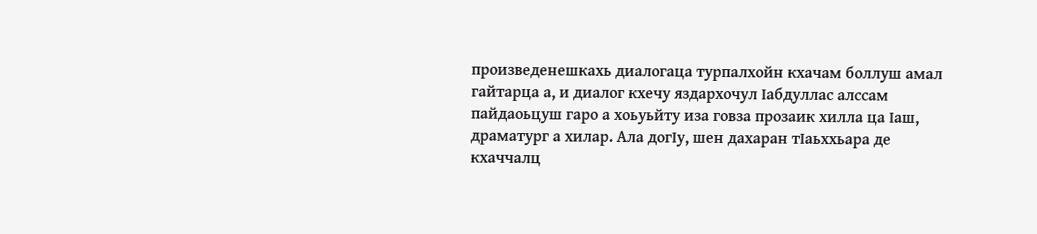произведенешкахь диалогаца турпалхойн кхачам боллуш амал гайтарца а, и диалог кхечу яздархочул Iабдуллас алссам пайдаоьцуш гаро а хоьуьйту иза говза прозаик хилла ца Iаш, драматург а хилар. Ала догIу, шен дахаран тIаьххьара де кхаччалц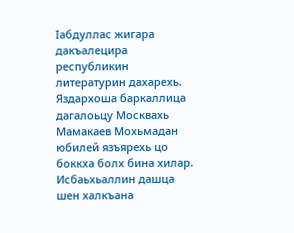Iабдуллас жигара дакъалецира республикин литературин дахарехь. Яздархоша баркаллица дагалоьцу Москвахь Мамакаев Мохьмадан юбилей язъярехь цо боккха болх бина хилар. Исбаьхьаллин дашца шен халкъана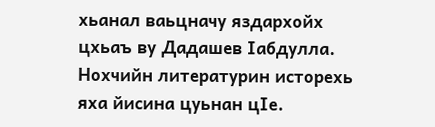хьанал ваьцначу яздархойх цхьаъ ву Дадашев Iабдулла. Нохчийн литературин исторехь яха йисина цуьнан цIе.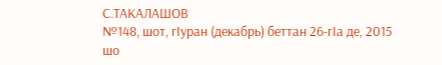С.ТАКАЛАШОВ
№148, шот, гIуран (декабрь) беттан 26-гIа де, 2015 шо